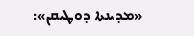«ܡܕܝܢܬܐ ܕܘܛܝܩܢ»: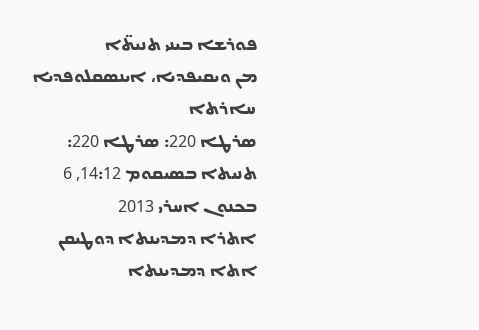ܦܘܪܫܐ ܒܝܢܝ ܬܢܝܬ̈ܐ
ܡܢ ܘܝܩܝܦܕܝܐ، ܐܝܢܣܩܠܘܦܕܝܐ ܚܐܪܬܐ
ܣܪܛܐ 220: ܣܪܛܐ 220:
ܬܢܝܬܐ ܒܣܝܩܘܡ 14:12, 6 ܒܟܢܘܢ ܐܚܪܝ 2013
ܐܬܪܐ ܕܡܕܝܢܬܐ ܕܘܛܝܩܢ
ܐܬܐ ܕܡܕܝܢܬܐ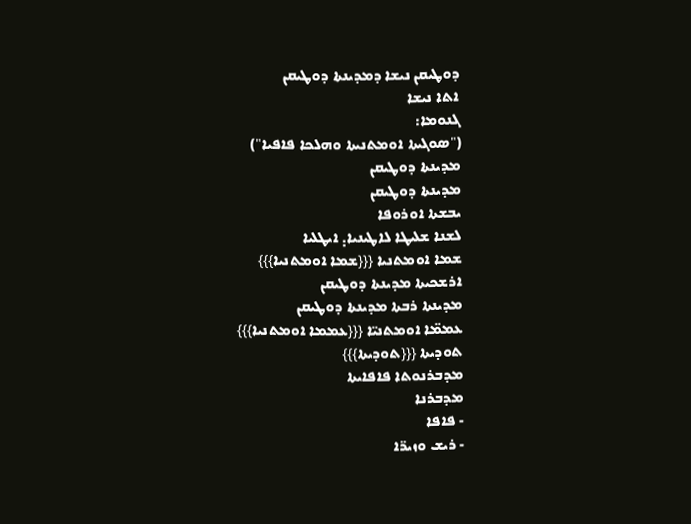ܕܘܛܝܩܢ ܢܝܫܐ ܕܡܕܝܢܬܐ ܕܘܛܝܩܢ
ܐܬܐ ܢܝܫܐ
ܓܢܘܡܐ:
("ܣܘܓܝܬܐ ܐܘܡܬܢܝܬܐ ܘܗܠܟܐ ܦܐܦܝܐ")
ܡܕܝܢܬܐ ܕܘܛܝܩܢ
ܡܕܝܢܬܐ ܕܘܛܝܩܢ
ܝܒܫܬܐ ܐܘܪܘܦܐ
ܠܫܢܐ ܫܠܝܛܐ ܠܐܛܝܢܝܐ܄ ܐܝܛܠܝܐ
ܫܡܐ ܐܘܡܬܢܝܐ {{{ܫܡܐ ܐܘܡܬܢܝܐ}}}
ܐܪܫܟܝܬܐ ܡܕܝܢܬܐ ܕܘܛܝܩܢ
ܡܕܝܢܬܐ ܪܒܬܐ ܡܕܝܢܬܐ ܕܘܛܝܩܢ
ܥܡܡ̈ܐ ܐܘܡܬܢܝ̈ܐ {{{ܥܡܡܐ ܐܘܡܬܢܝܐ}}}
ܬܘܕܝܬܐ {{{ܬܘܕܝܬܐ}}}
ܡܕܒܪܢܘܬܐ ܦܐܦܐܝܬܐ
ܡܕܒܪܢܐ
- ܦܐܦܐ
- ܪܝܫ ܘܙܝܪ̈ܐ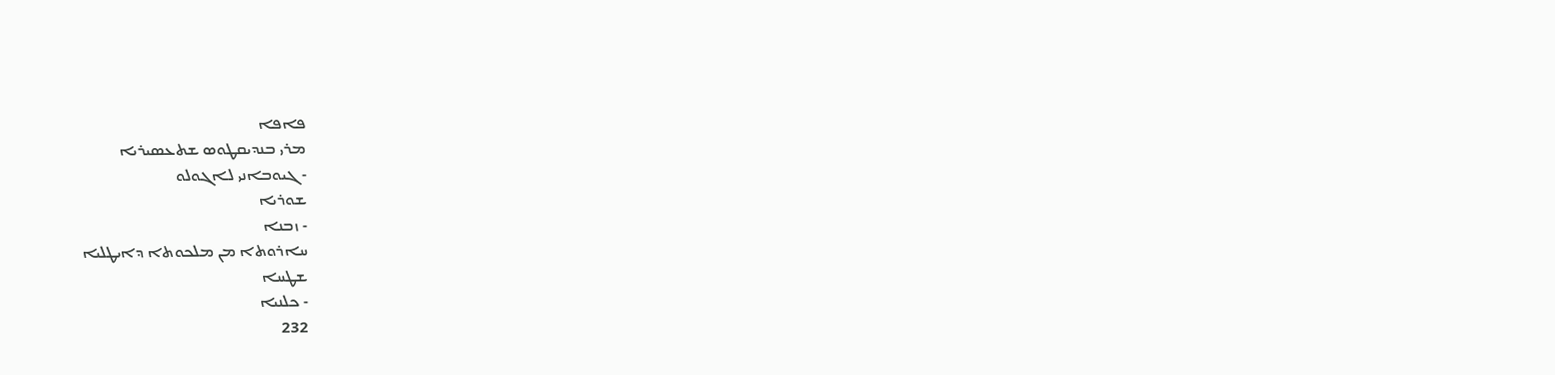ܦܐܦܐ
ܡܪܝ ܒܢܕܝܩܛܘܣ ܫܬܥܣܝܪܝܐ
- ܓܝܘܒܐܢܝ ܠܐܓܘܠܘ
ܫܘܪܝܐ
- ܙܒܢܐ
ܚܐܪܘܬܐ ܡܢ ܡܠܟܘܬܐ ܕܐܝܛܠܝܐ
ܫܛܚܐ
- ܟܠܢܝܐ
232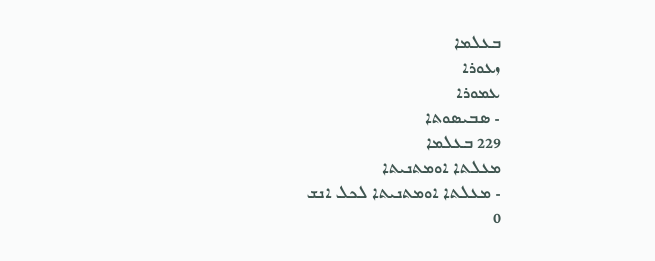ܒܥܠܡܐ
ܙܥܘܪܐ
ܥܡܘܪܐ
- ܣܒܝܣܘܬܐ
229 ܒܥܠܡܐ
ܡܥܠܬܐ ܐܘܡܬܢܝܬܐ
- ܡܥܠܬܐ ܐܘܡܬܢܝܬܐ ܠܟܠ ܐܢܫ
0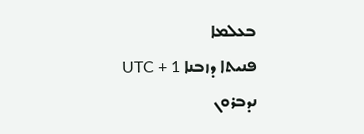ܒܥܠܡܐ
ܦܢܝܬܐ ܕܙܒܢܐ UTC + 1
ܢܕܒܪܘܢ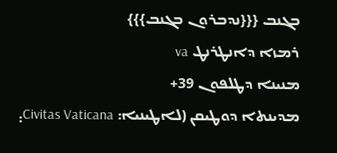ܒܓܢܒ {{{ܢܕܒܪܘܢ ܒܓܢܒ}}}
ܪܡܙܐ ܕܐܢܛܪܢܛ va
ܡܢܝܢܐ ܕܛܠܦܘܢ 39+
ܡܕܝܢܬܐ ܕܘܛܝܩܢ (ܠܐܛܝܢܝܐ: Civitas Vaticana܄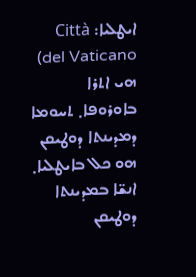ܐܝܛܠܝܐ: Città del Vaticano) ܗܝ ܐܬܪܐ ܒܐܘܪܘܦܐ܂ ܬܚܘܡܐ ܕܡܕܝܢܬܐ ܕܘܛܝܩܢ ܗܘ ܟܠ ܒܐܝܛܠܝܐ܂ ܐܢܫ̈ܐ ܒܡܕܝܢܬܐ ܕܘܛܝܩܢ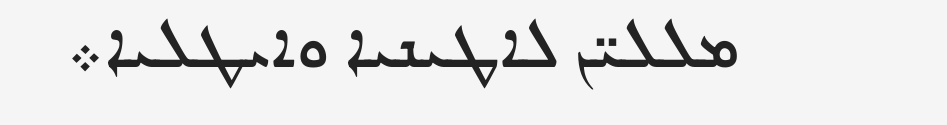ܡܠܠܝ̈ܢ ܠܐܛܝܢܝܐ ܘܐܝܛܠܝܐ܀